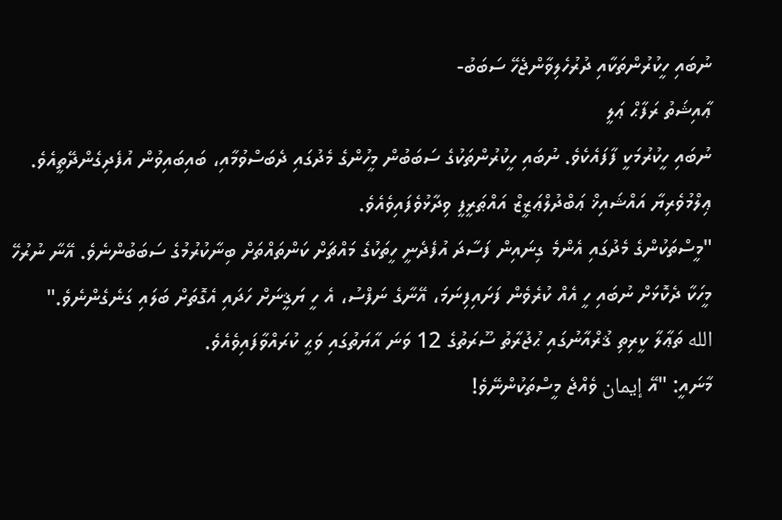ނުބައި ހީކުރުންތަކާއި ދުރުހެލިވާންޖެހޭ ސަބަބު-
ޢާއިޝަތު ރަފާޙް ޢަލީ
ނުބައި ހީކުރުމަކީ ފާފައެކެވެ. ނުބައި ހީކުރުންތަކުގެ ސަބަބުން މީހުންގެ މެދުގައި ދެބަސްވުމާއި، ބައިބައިވުން އުފެދިގެންދޭތީއެވެ.
ޢިލްމުވެރިޔާ އައްޝައިޚް ޢަބްދުލްޢަޒީޒް އައްޠަރީފީ ވިދާޅުވެފައިވެއެވެ.
"މީސްތަކުންގެ މެދުގައި އެންމެ ގިނައިން ފަސާދަ އުފެދެނީ ހީތަކުގެ މައްޗަށް ކަންތައްތަށް ބިނާކުރުމުގެ ސަބަބުންނެވެ. އޭނާ ނުރުހޭ މީހަކާ ދެކޮޅަށް ނުބައި ހީ އެއް ކުރެވެން ފަށައިފިނަމަ، އޭނާގެ ނަފްސު، އެ ހީ ޔަޤީނަށް ހަދައި އެގޮތަށް ބަލައި ގަނެގެންނެވެ."
الله ތަޢާލާ ކީރިތި ޤުރްއާނުގައި ޙުޖުރާތު ސޫރަތުގެ 12 ވަނަ އާޔަތުގައި ވަޙީ ކުރައްވާފައިވެއެވެ.
މާނައީ: "އޭ إيمان ވެއްޖެ މީސްތަކުންނޭވެ!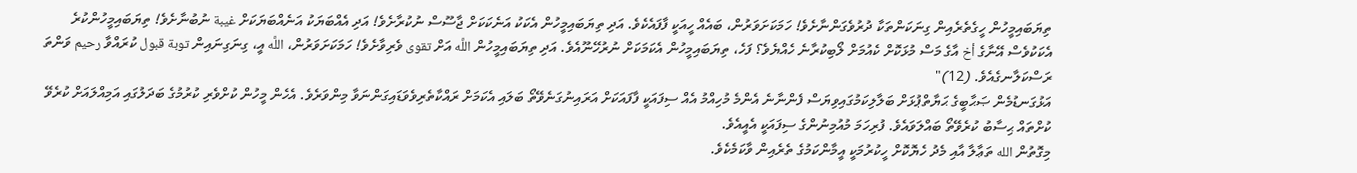ތިޔަބައިމީހުން ހީގެތެރެއިން ގިނަކަންތަކާ ދުރުވެގަންނާށެވެ! ހަމަކަށަވަރުން، ބައެއް ހީއަކީ ފާފައެކެވެ. އަދި ތިޔަބައިމީހުން އެކަކު އަނެކަކަށް ޖާސޫސް ނުކުރާށެވެ! އަދި އެއްބަޔަކު އަނެއްބަޔަކަށް غيبة ނުބުނާށެވެ! ތިޔަބައިމީހުންކުރެ އެކަކުވެސް އޭނާގެ أخ އާގެ މަސް މުޅަކޮށް ކެއުމަށް ލޯބިކުރާނެ ހެއްޔެވެ؟ ފަހެ، ތިޔަބައިމީހުން އެކަމަކަށް ނުރުހޭނޫއެވެ. އަދި ތިޔަބައިމީހުން اللَّه އަށް تقوى ވެރިވާށެވެ! ހަމަކަށަވަރުން، اللَّه އީ، ގިނަގިނައިން توبة قبول ކުރައްވާ رحيم ވަންތަ ރަސްކަލާނގެއެވެ. (12)"
އަޅުގަނޑުމެން ޞަޙާބީގެ ޙަޔާތްޕުޅަށް ބަލާލިކަމުގައިވިޔަސް ފެންނާނެ އެންމެ މުހިއްމު އެއް ސިފައަކީ ފާފައަކަށް އަރައިނުގަނެވޭތޯ ބަލައި އެކަމަށް ރައްކާތެރިވެވަޑައިގަންނަވާ މިންވަރެވެ. އެހެން މީހުން ކުށްވެރި ކުރުމުގެ ބަދަލުގައި އަމިއްލައަށް ކުރެވޭ ކުށްތައް ޙިސާބު ކުރެވޭތޯ ބައްލަވައެވެ. ފުރިހަމަ މުއުމިނުންގެ ސިފައަކީ އެއީއެވެ.
މިގޮތުން الله ތަޢާލާ އާއި މެދު ހެޔޮކޮށް ހީކުރުމަކީ އީމާންކަމުގެ ތެރެއިން ވާކަމެކެވެ.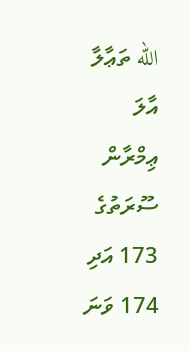الله ތަޢާލާ އާލަ ޢިމްރާން ސޫރަތުގެ 173 އަދި 174 ވަނަ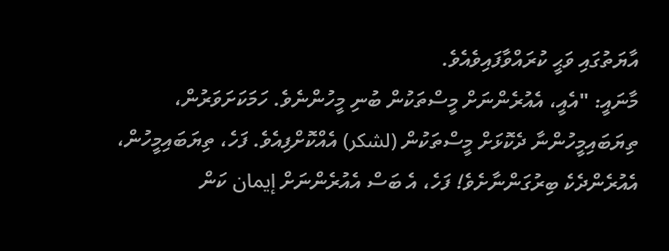އާޔަތުގައި ވަޙީ ކުރައްވާފައިވެއެވެ.
މާނައީ: "އެއީ، އެއުރެންނަށް މީސްތަކުން ބުނި މީހުންނެވެ. ހަމަކަށަވަރުން، ތިޔަބައިމީހުންނާ ދެކޮޅަށް މީސްތަކުން (لشكر) އެއްކޮށްފިއެވެ. ފަހެ، ތިޔަބައިމީހުން، އެއުރެންދެކެ ބިރުގަންނާށެވެ! ފަހެ، އެ ބަސް އެއުރެންނަށް إيمان ކަން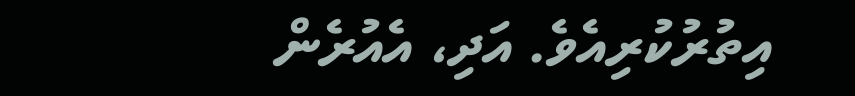އިތުރުކުރިއެވެ. އަދި، އެއުރެން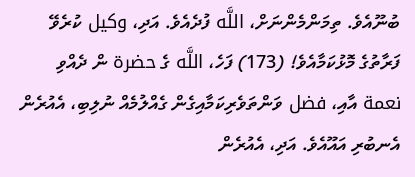ބުނޫއެވެ. ތިމަންމެންނަށް، اللَّه ފުދެއެވެ. އަދި، وكيل ކުރެވޭ ފަރާތުގެ މޮޅުކަމާއެވެ! (173) ފަހެ، اللَّه ގެ حضرة ން ދެއްވި نعمة އާއި، فضل ވަންތަވެރިކަމާއިގެން ގެއްލުމެއް ނުލިބި، އެއުރެން އެނބުރި އައޫއެވެ. އަދި، އެއުރެން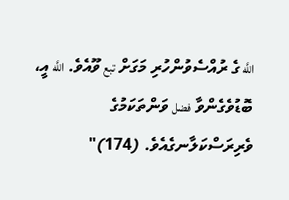اللَّه ގެ ރުއްސެވުންހުރި މަގަށް تبع ވޫއެވެ. اللَّه އީ، ބޮޑުވެގެންވާ فضل ވަންތަކަމުގެ ވެރިރަސްކަލާނގެއެވެ. (174)"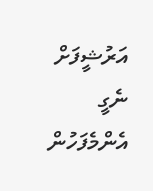އަރުޝީފަށް ނެގީ
އެންމެފަހުން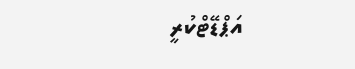އަޕްޑޭޓްކުރީ